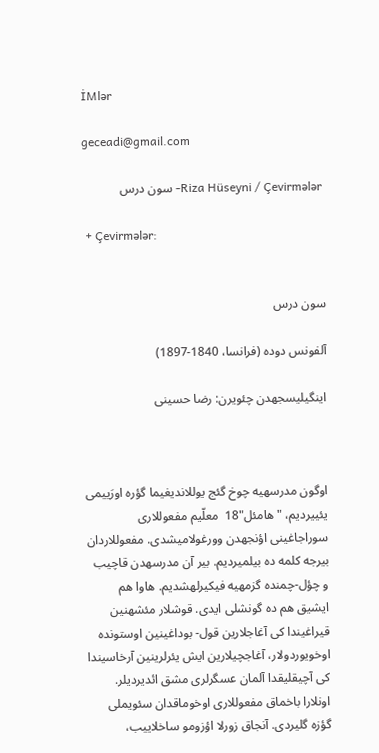İMlər

geceadi@gmail.com

 Riza Hüseyni / Çevirmələr- سون درس

 + Çevirmələr:


سون درس

آلفونس دوده (فرانسا، 1840-1897)

اینگیلیسجهدن چئویرن: رضا حسینی



اوگون مدرسهیه چوخ گئج یوللاندیغیما گؤره اورَییمی یئییردیم، "هامئل"18  معلّیم مفعوللاری سوراجاغینی اؤنجهدن وورغولامیشدی. مفعوللاردان بیرجه كلمه ده بیلمیردیم. بیر آن مدرسهدن قاچیب و چؤل-چمنده گزمهیه فیكیرلهشدیم. هاوا هم ایشیق هم ده گونشلی ایدی. قوشلار مئشهنین قیراغیندا كی آغاجلارین قول- بوداغینین اوستونده اوخویوردولار، آغاجچیلارین ایش یئرلرینین آرخاسیندا كی آچیقلیقدا آلمان عسگرلری مشق ائدیردیلر. اونلارا باخماق مفعوللاری اوخوماقدان سئویملی گؤزه گلیردی. آنجاق زورلا اؤزومو ساخلاییب،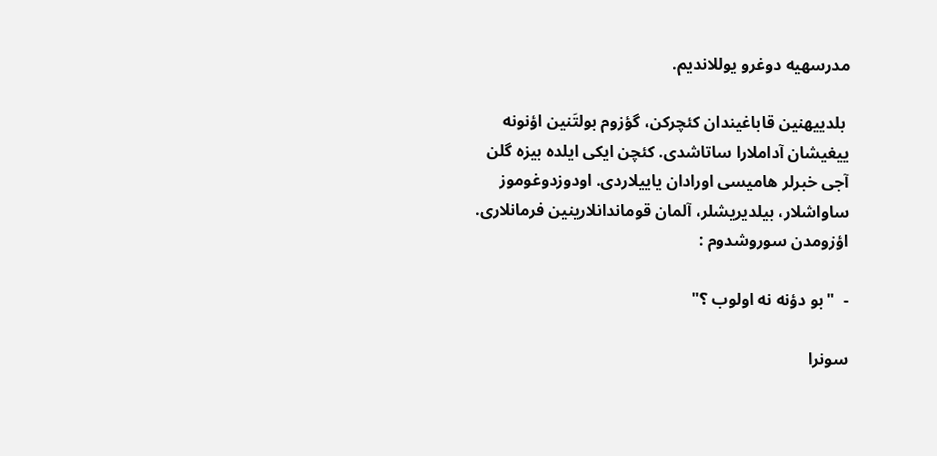مدرسهیه دوغرو یوللاندیم.

 بلدییهنین قاباغیندان كئچركن، گؤزوم بولتَنین اؤنونه ییغیشان آداملارا ساتاشدی. كئچن ایكی ایلده بیزه گلن آجی خبرلر هامیسی اورادان یاییلاردی. اودوزدوغوموز ساواشلار، بیلدیریشلر، آلمان قوماندانلارینین فرمانلاری. اؤزومدن سوروشدوم :

-  "بو دؤنه نه اولوب ؟"

سونرا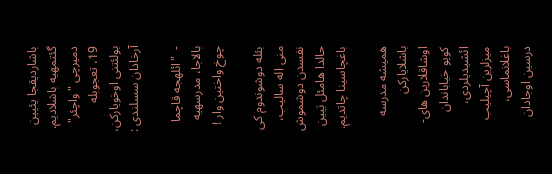باشاردیقجا یئیین گئتمهیه باشلادیم. دمیرچی "واچئر" 19، تعجوبله بولئتنی اوخویاركن، آرخادان سسلندی :

-  "ائلهجه قاچما بالاجا، مدرسهیه چوخ واختین وار !

بئله دوشوندوم كی منی اله سالیب، نفسدن دوشموش حالدا هامئل بَیین باغچاسینا چاتدیم.

همیشه مدرسه باشلایاركن اوشاقلارین های-كویو خیاباندان ائشیدیلردی، میزلرین آچیلیب باغلانماسی، درسین اوجادان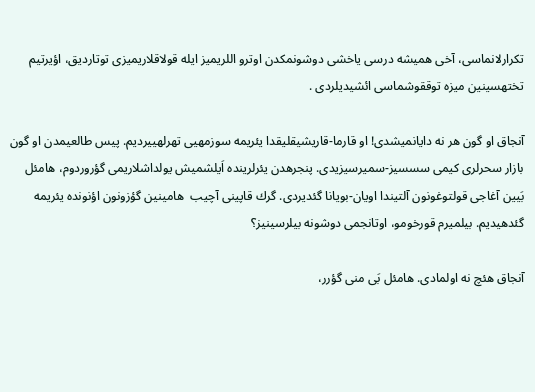تكرارلانماسی، آخی همیشه درسی یاخشی دوشونمكدن اوترو اللریمیز ایله قولاقلاریمیزی توتاردیق، اؤیرتیم تختهسینین میزه توققوشماسی ائشیدیلردی .

آنجاق او گون هر نه دایانمیشدی! او قارما-قاریشیقلیقدا یئریمه سوزمهیی تهرلهییردیم. پیس طالعیمدن او گون بازار سحرلری كیمی سسسیز-سمیرسیزیدی. پنجرهدن یئرلرینده اَیلشمیش یولداشلاریمی گؤروردوم، هامئل بَیین آغاجی قولتوغونون آلتیندا اویان-بویانا گئدیردی. گرك قاپینی آچیب  هامینین گؤزونون اؤنونده یئریمه گئدهیدیم. بیلمیرم قورخومو، اوتانجمی دوشونه بیلرسینیز؟

آنجاق هئچ نه اولمادی. هامئل بَی منی گؤرر،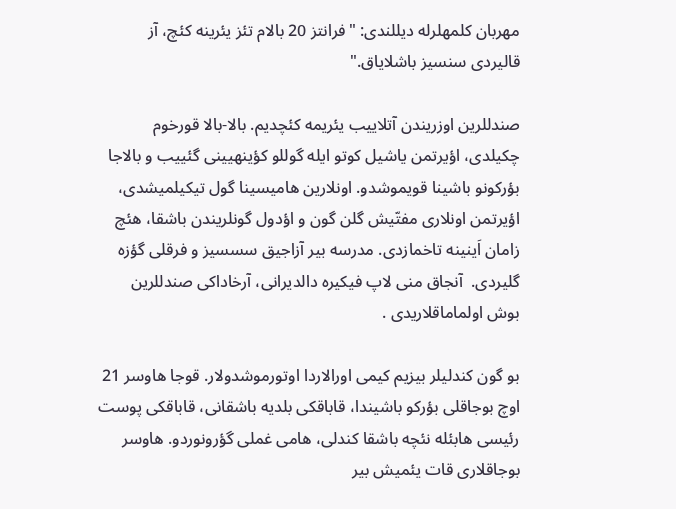مهربان كلمهلرله دیللندی: "فرانتز 20 بالام تئز یئرینه كئچ، آز قالیردی سنسیز باشلایاق."

صندللرین اوزریندن آتلاییب یئریمه كئچدیم. بالا-بالا قورخوم چكیلدی، اؤیرتمن یاشیل كوتو ایله گوللو كؤینهیینی گئییب و بالاجا بؤركونو باشینا قویموشدو. اونلارین هامیسینا گول تیكیلمیشدی، اؤیرتمن اونلاری مفتّیش گلن گون و اؤدول گونلریندن باشقا، هئچ زامان اَینینه تاخمازدی. مدرسه بیر آزاجیق سسسیز و فرقلی گؤزه گلیردی.  آنجاق منی لاپ فیكیره دالدیرانی، آرخاداكی صندللرین بوش اولماماقلاریدی .

بو گون كندلیلر بیزیم كیمی اورالاردا اوتورموشدولار. قوجا هاوسر 21 اوچ بوجاقلی بؤركو باشیندا، قاباقکی بلدیه باشقانی، قاباقكی پوست رئیسی هابئله نئچه باشقا كندلی، هامی غملی گؤرونوردو. هاوسر بوجاقلاری قات یئمیش بیر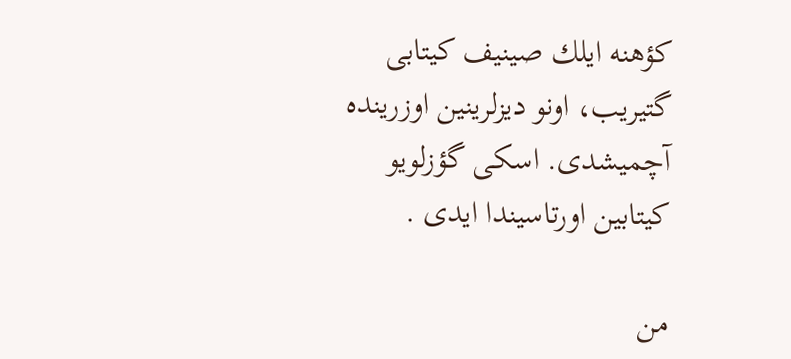کؤهنه ایلك صینیف كیتابی گتیریب، اونو دیزلرینین اوزرینده آچمیشدی. اسكی گؤزلویو كیتابین اورتاسیندا ایدی .

من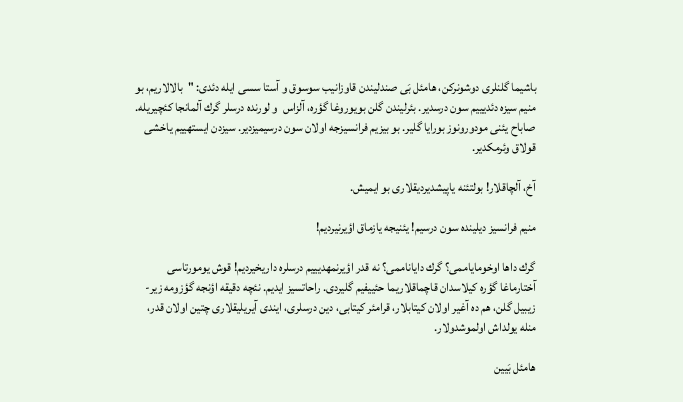باشیما گلنلری دوشونركن، هامئل بَی صندلیندن قاوزانیب سوسوق و آستا سسی ایله دئدی: "بالالاریم، بو منیم سیزه دئدیییم سون درسدیر. بئرلیندن گلن بویوروغا گؤره، آلزاس  و لورنده درسلر گرك آلمانجا كئچیریله. صاباح یئنی مودورونوز بورایا گلیر. بو بیزیم فرانسیزجه اولان سون درسیمیزدیر. سیزدن ایستهییم یاخشی قولاق وئرمكدیر.

آخ، آلچاقلار! بولتئنه یاپیشدیردیقلاری بو ایمیش.

منیم فرانسیز دیلینده سون درسیم! یئنیجه یازماق اؤیرنیردیم!

گرك داها اوخومایاممی؟ گرك دایاناممی؟ نه قدر اؤیرنمهدیییم درسلره داریخیردیم! قوش یومورتاسی آختارماغا گؤره كیلاسدان قاچماقلاریما حئییفیم گلیردی. راحاتسیز ایدیم. نئچه دقیقه اؤنجه گؤزومه زیر-زیبیل گلن، هم ده آغیر اولان كیتابلار، قرامئر كیتابی، دین درسلری، ایندی آیریلیقلاری چتین اولان قدر، منله یولداش اولموشدولار.

هامئل بَیین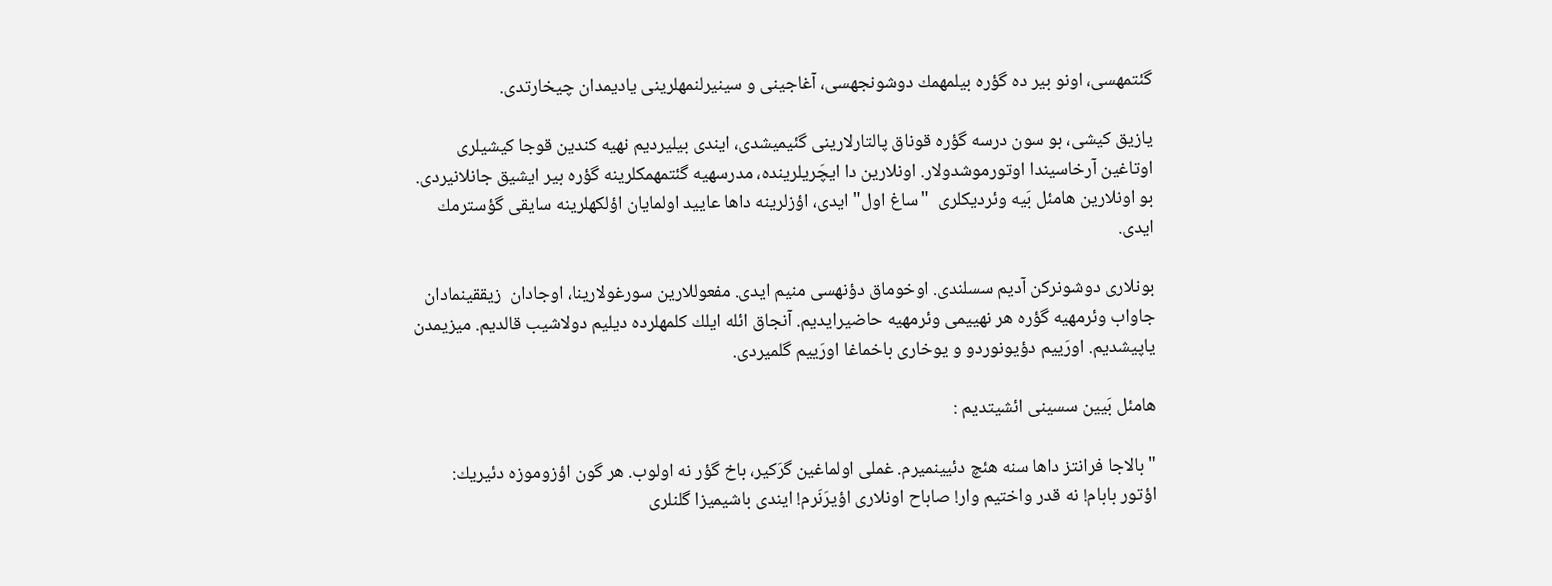گئتمهسی، اونو بیر ده گؤره بیلمهمك دوشونجهسی، آغاجینی و سینیرلنمهلرینی یادیمدان چیخارتدی.

یازیق كیشی، بو سون درسه گؤره قوناق پالتارلارینی گئیمیشدی، ایندی بیلیردیم نهیه كندین قوجا كیشیلری اوتاغین آرخاسیندا اوتورموشدولار. اونلارین دا ایچَریلرینده، مدرسهیه گئتمهمكلرینه گؤره بیر ایشیق جانلانیردی. بو اونلارین هامئل بَیه وئردیكلری  "ساغ اول" ایدی، اؤزلرینه داها عایید اولمایان اؤلكهلرینه سایقی گؤسترمك ایدی.

بونلاری دوشونركن آدیم سسلندی. اوخوماق دؤنهسی منیم ایدی. مفعوللارین سورغولارینا، اوجادان  زیققینمادان جاواب وئرمهیه گؤره هر نهییمی وئرمهیه حاضیرایدیم. آنجاق ائله ایلك كلمهلرده دیلیم دولاشیب قالدیم. میزیمدن یاپیشدیم. اورَییم دؤیونوردو و یوخاری باخماغا اورَییم گلمیردی.

هامئل بَیین سسینی ائشیتدیم :

"بالاجا فرانتز داها سنه هئچ دئیینمیرم. غملی اولماغین گرَکیر، باخ گؤر نه اولوب. هر گون اؤزوموزه دئیریك: اؤتور بابام! نه قدر واختیم وار! صاباح اونلاری اؤیرَنَرم! ایندی باشیمیزا گلنلری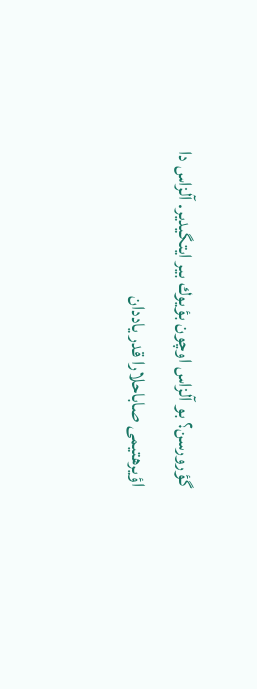گؤرورسن؟ بو آلزاس اوچون بؤیوك بیر ایتگیدیر. آلزاس دا اؤیرهتیمی صاباحلارا قدر یاددان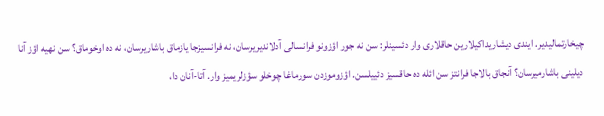چیخارتمالیدیر. ایندی دیشاریداكیلارین حاقلاری وار دئسینلر: سن نه جور اؤزونو فرانسالی آدلاندیریرسان، نه فرانسیزجا یازماق باشاریرسان، نه ده اوخوماق؟ سن نهیه اؤز آنا دیلینی باشارمیرسان؟ آنجاق بالاجا فرانتز سن ائله ده حاقسیز دئییلسن. اؤزوموزدن سورماغا چوخلو سؤزلریمیز وار. آتا-آنان دا،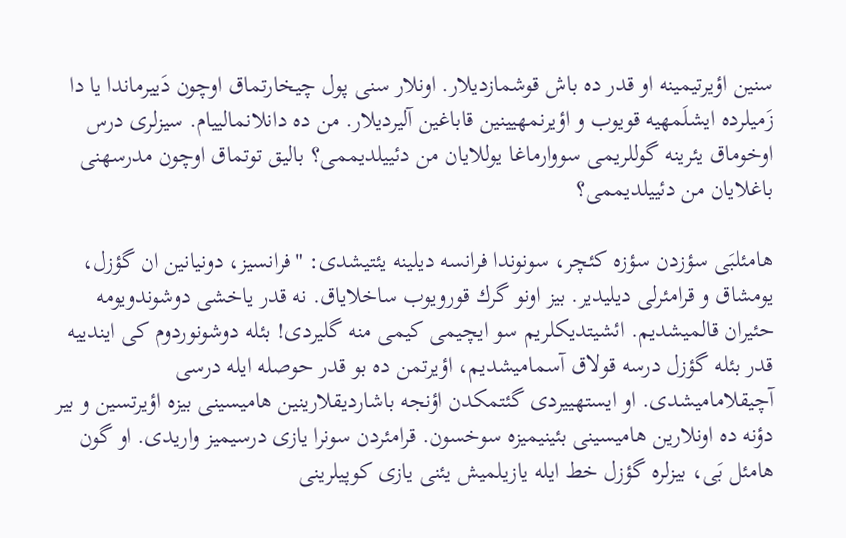سنین اؤیرتیمینه او قدر ده باش قوشمازدیلار. اونلار سنی پول چیخارتماق اوچون دَییرماندا یا دا زَمیلرده ایشلَمهیه قویوب و اؤیرنمهیینین قاباغین آلیردیلار. من ده دانلانمالییام. سیزلری درس اوخوماق یئرینه گوللریمی سووارماغا یوللایان من دئییلدیممی؟ بالیق توتماق اوچون مدرسهنی باغلایان من دئییلدیممی؟

هامئلبَی سؤزدن سؤزه كئچر، سونوندا فرانسه دیلینه یئتیشدی: "فرانسیز، دونیانین ان گؤزل، یومشاق و قرامئرلی دیلیدیر. بیز اونو گرك قورویوب ساخلایاق. نه قدر یاخشی دوشوندویومه حئیران قالمیشدیم. ائشیتدیكلریم سو ایچیمی كیمی منه گلیردی! بئله دوشونوردوم كی ایندییه قدر بئله گؤزل درسه قولاق آسمامیشدیم، اؤیرتمن ده بو قدر حوصله ایله درسی آچیقلامامیشدی. او ایستهییردی گئتمكدن اؤنجه باشاردیقلارینین هامیسینی بیزه اؤیرتسین و بیر دؤنه ده اونلارین هامیسینی بئینیمیزه سوخسون. قرامئردن سونرا یازی درسیمیز واریدی. او گون هامئل بَی، بیزلره گؤزل خط ایله یازیلمیش یئنی یازی كوپیلرینی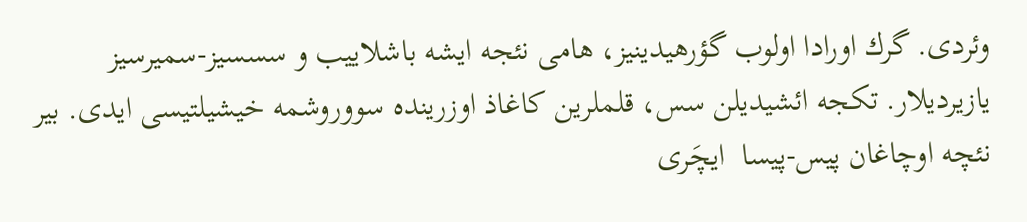وئردی. گرك اورادا اولوب گؤرهیدینیز، هامی نئجه ایشه باشلاییب و سسسیز-سمیرسیز یازیردیلار. تكجه ائشیدیلن سس، قلملرین كاغاذ اوزرینده سووروشمه خیشیلتیسی ایدی. بیر نئچه اوچاغان پیس-پیسا  ایچَری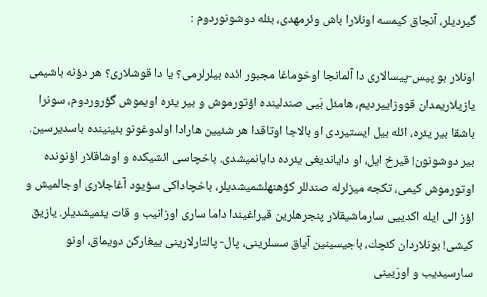گیردیلر، آنجاق كیمسه اونلارا باش وئرمهدی، بئله دوشونوردوم :

اونلار بو پیس-پیسالاری دا آلمانجا اوخوماغا مجبور ائده بیلرلرمی؟ یا دا قوشلاری؟ هر دؤنه باشیمی یازیلاریمدان قووزاییردیم، هامئل بَیی صندلینده اؤتورموش و بیر یئره اویموش گؤروردوم، سونرا باشقا بیر یئره، ائله بیل ایستیردی او بالاجا اوتاقدا هر شئیین هارادا اولدوغونو بئینینده باسدیرسین.  بیر دوشونون! قیرخ ایل، او دایاندیغی یئرده دایانمیشدی. باخچاسی ائشیكده و اوشاقلار اؤنونده اوتورموش كیمی، تكجه میزلرله صندللر كؤهنهلشمیشدیلر، باخچاداكی سؤیود آغاجلاری اوجالمیش و اؤز الی ایله اكدییی سارماشیقلار پنجرهلرین قیراغیندا داما ساری اوزانیب و قات یئمیشدیلر. یازیق كیشی! بونلاردان كئچك، باجیسینین آیاق سسلرینی، پال- پالتارلارینی ییغاركن دویماق، اونو سارسیدیب و اورَیینی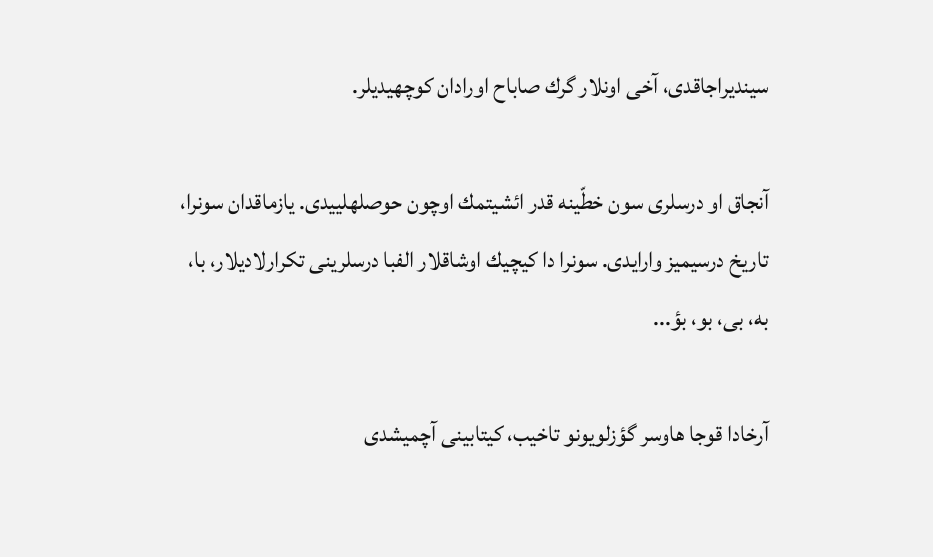سیندیراجاقدی، آخی اونلار گرك صاباح اورادان كوچهیدیلر.

آنجاق او درسلری سون خطّینه قدر ائشیتمك اوچون حوصلهلییدی. یازماقدان سونرا، تاریخ درسیمیز وارایدی. سونرا دا كیچیك اوشاقلار الفبا درسلرینی تكرارلادیلار، با، به، بی، بو، بؤ...

آرخادا قوجا هاوسر گؤزلویونو تاخیب، كیتابینی آچمیشدی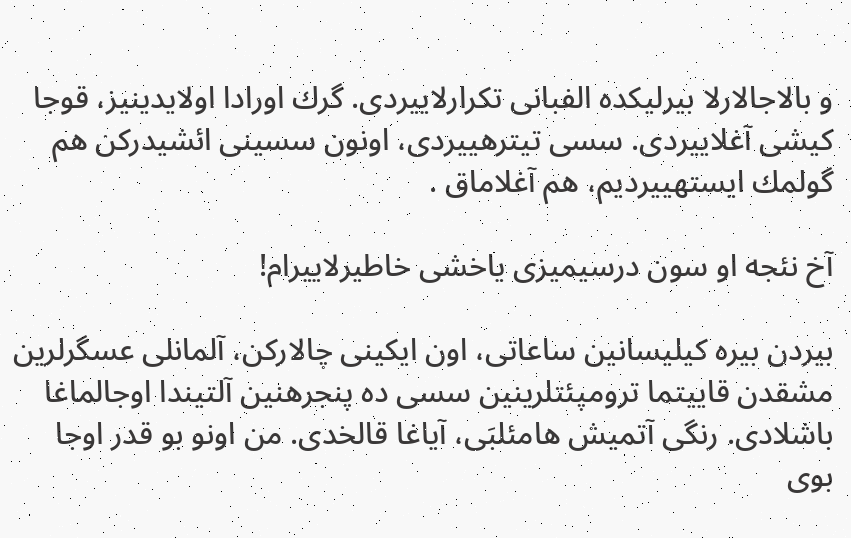و بالاجالارلا بیرلیكده الفبانی تكرارلاییردی. گرك اورادا اولایدینیز، قوجا كیشی آغلاییردی. سسی تیترهییردی، اونون سسینی ائشیدركن هم گولمك ایستهییردیم، هم آغلاماق .

آخ نئجه او سون درسیمیزی یاخشی خاطیرلاییرام!

بیردن بیره كیلیسانین ساعاتی، اون ایكینی چالاركن، آلمانلی عسگرلرین مشقدن قاییتما ترومپئتلرینین سسی ده پنجرهنین آلتیندا اوجالماغا باشلادی. رنگی آتمیش هامئلبَی، آیاغا قالخدی. من اونو بو قدر اوجا بوی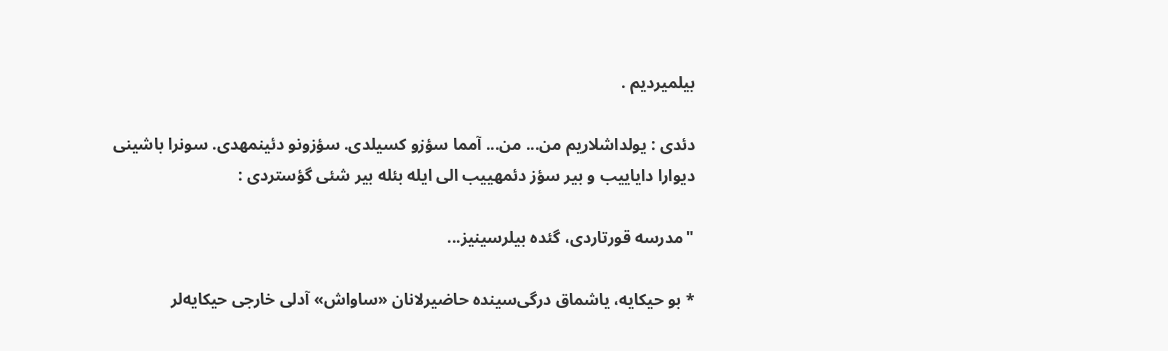بیلمیردیم .

دئدی : یولداشلاریم من... من... آمما سؤزو كسیلدی. سؤزونو دئینمهدی. سونرا باشینی دیوارا دایاییب و بیر سؤز دئمهییب الی ایله بئله بیر شئی گؤستردی :

"مدرسه قورتاردی، گئده بیلرسینیز...

* بو حیکایه، یاشماق درگی‌سینده حاضیرلانان «ساواش» آدلی خارجی حیکایه‌لر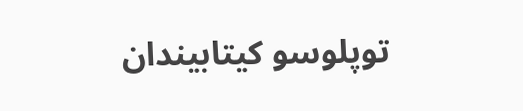توپلوسو کیتابیندان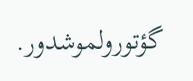گؤتورولموشدور.